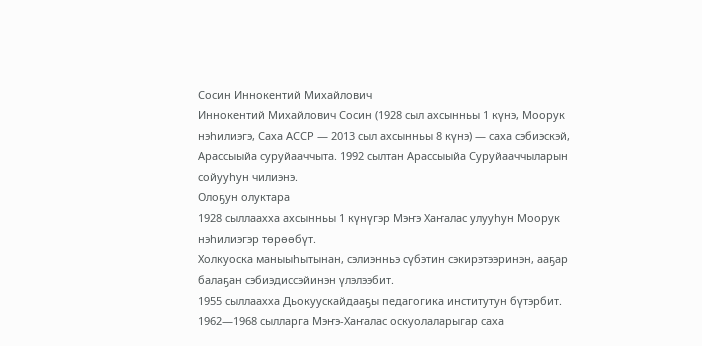Cосин Иннокентий Михайлович
Иннокентий Михайлович Cосин (1928 сыл ахсынньы 1 күнэ, Моорук нэһилиэгэ, Саха АССР — 2013 сыл ахсынньы 8 күнэ) — саха сэбиэскэй, Арассыыйа суруйааччыта. 1992 сылтан Арассыыйа Суруйааччыларын сойууһун чилиэнэ.
Олоҕун олуктара
1928 сыллаахха ахсынньы 1 күнүгэр Мэҥэ Хаҥалас улууһун Моорук нэһилиэгэр төрөөбүт.
Холкуоска маныыһытынан, сэлиэнньэ сүбэтин сэкирэтээринэн, ааҕар балаҕан сэбиэдиссэйинэн үлэлээбит.
1955 сыллаахха Дьокуускайдааҕы педагогика институтун бүтэрбит.
1962—1968 сылларга Мэҥэ-Хаҥалас оскуолаларыгар саха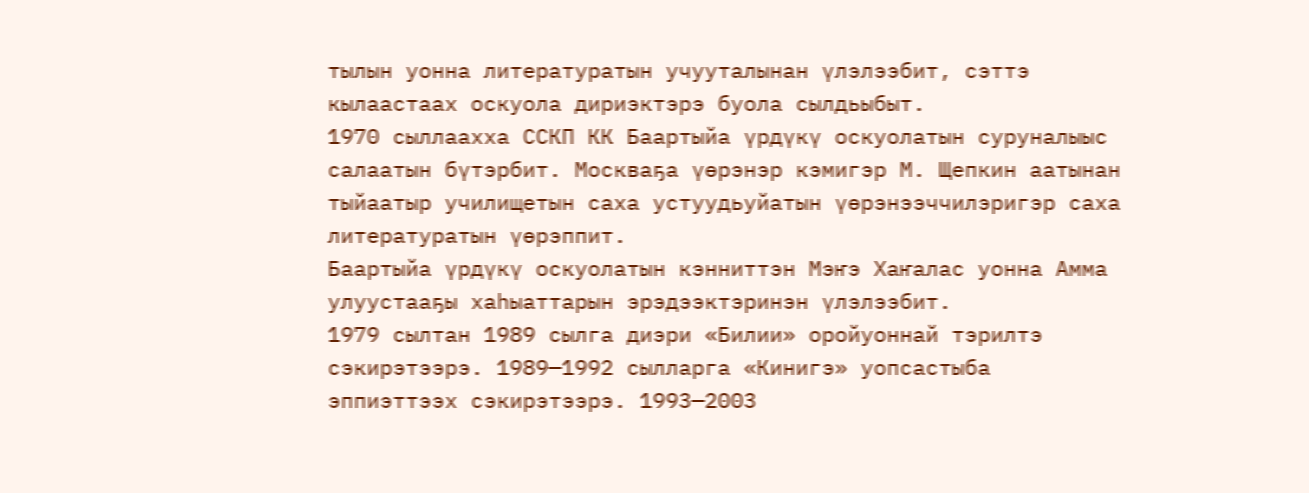тылын уонна литературатын учууталынан үлэлээбит, сэттэ кылаастаах оскуола дириэктэрэ буола сылдьыбыт.
1970 сыллаахха ССКП КК Баартыйа үрдүкү оскуолатын суруналыыс салаатын бүтэрбит. Москваҕа үөрэнэр кэмигэр М. Щепкин аатынан тыйаатыр училищетын саха устуудьуйатын үөрэнээччилэригэр саха литературатын үөрэппит.
Баартыйа үрдүкү оскуолатын кэнниттэн Мэҥэ Хаҥалас уонна Амма улуустааҕы хаһыаттарын эрэдээктэринэн үлэлээбит.
1979 сылтан 1989 сылга диэри «Билии» оройуоннай тэрилтэ сэкирэтээрэ. 1989—1992 сылларга «Кинигэ» уопсастыба эппиэттээх сэкирэтээрэ. 1993—2003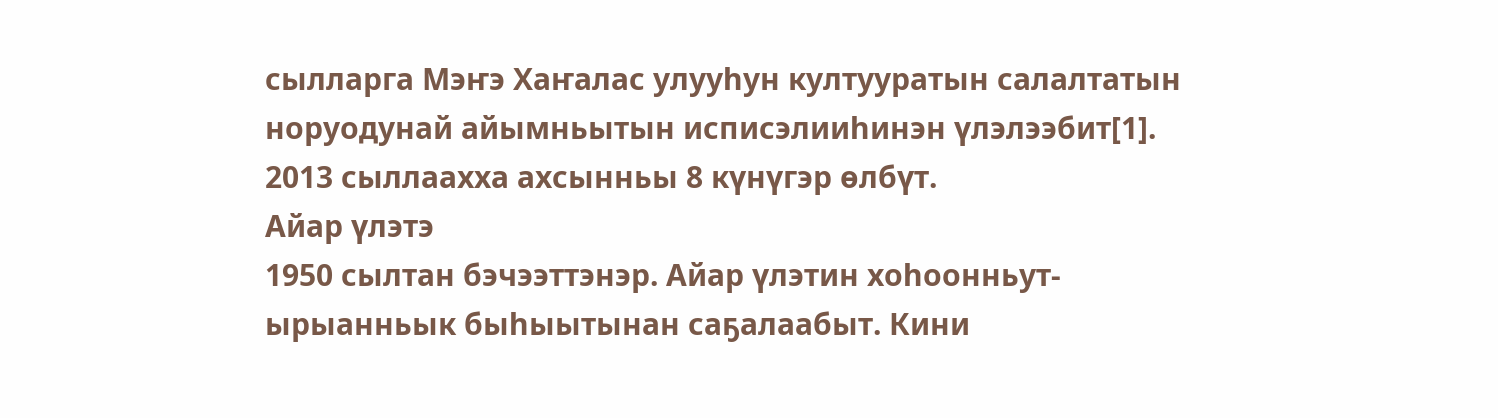сылларга Мэҥэ Хаҥалас улууһун култууратын салалтатын норуодунай айымньытын исписэлииһинэн үлэлээбит[1].
2013 сыллаахха ахсынньы 8 күнүгэр өлбүт.
Айар үлэтэ
1950 сылтан бэчээттэнэр. Айар үлэтин хоһоонньут-ырыанньык быһыытынан саҕалаабыт. Кини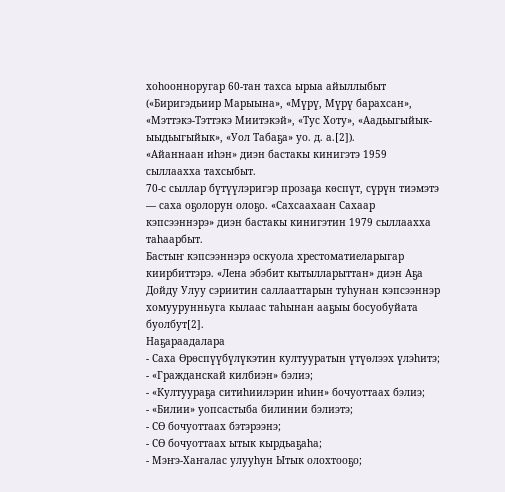хоһоонноругар 60-тан тахса ырыа айыллыбыт («Биригэдьиир Марыына», «Мүрү, Мүрү барахсан», «Мэттэкэ-Тэттэкэ Миитэкэй», «Тус Хоту», «Аадьыгыйык-ыыдьыгыйык», «Уол Табаҕа» уо. д. а.[2]).
«Айаннаан иһэн» диэн бастакы кинигэтэ 1959 сыллаахха тахсыбыт.
70-с сыллар бүтүүлэригэр прозаҕа көспүт, сүрүн тиэмэтэ — саха оҕолорун олоҕо. «Сахсаахаан Сахаар кэпсээннэрэ» диэн бастакы кинигэтин 1979 сыллаахха таһаарбыт.
Бастыҥ кэпсээннэрэ оскуола хрестоматиеларыгар киирбиттэрэ. «Лена эбэбит кытылларыттан» диэн Аҕа Дойду Улуу сэриитин саллааттарын туһунан кэпсээннэр хомуурунньуга кылаас таһынан ааҕыы босуобуйата буолбут[2].
Наҕараадалара
- Саха Өрөспүүбүлүкэтин култууратын үтүөлээх үлэһитэ;
- «Гражданскай килбиэн» бэлиэ;
- «Култуураҕа ситиһиилэрин иһин» бочуоттаах бэлиэ;
- «Билии» уопсастыба билинии бэлиэтэ;
- СӨ бочуоттаах бэтэрээнэ;
- СӨ бочуоттаах ытык кырдьаҕаһа;
- Мэҥэ-Хаҥалас улууһун Ытык олохтооҕо;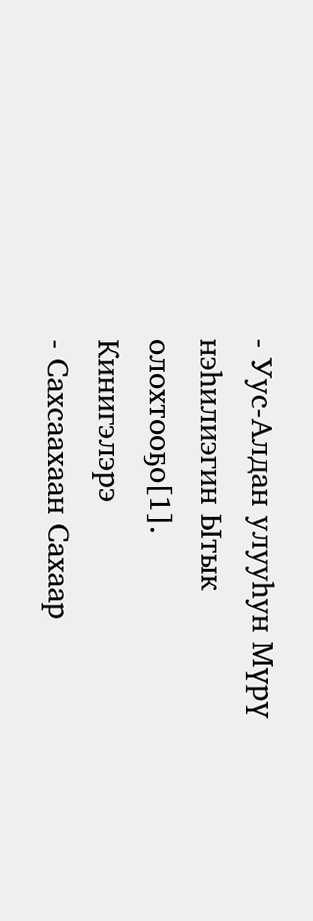- Уус-Алдан улууһун Мүрү нэһилиэгин Ытык олохтооҕо[1].
Кинигэлэрэ
- Сахсаахаан Сахаар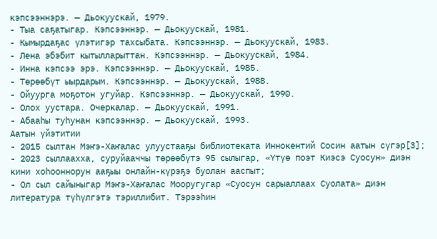кэпсээннэрэ. — Дьокуускай, 1979.
- Тыа саҕатыгар. Кэпсээннэр. — Дьокуускай, 1981.
- Кымырдаҕас үлэтигэр тахсыбата. Кэпсээннэр. — Дьокуускай, 1983.
- Лена эбэбит кытылларыттан. Кэпсээннэр. — Дьокуускай, 1984.
- Инна кэпсээ эрэ. Кэпсээннэр. — Дьокуускай, 1985.
- Төрөөбүт ыырдарым. Кэпсээннэр. — Дьокуускай, 1988.
- Ойуурга моҕотон угуйар. Кэпсээннэр. — Дьокуускай, 1990.
- Олох уустара. Очеркалар. — Дьокуускай, 1991.
- Абааһы туhунан кэпсээннэр. — Дьокуускай, 1993.
Аатын үйэтитии
- 2015 сылтан Мэҥэ-Хаҥалас улуустааҕы библиотеката Иннокентий Сосин аатын сүгэр[3];
- 2023 сыллаахха, суруйааччы төрөөбүтэ 95 сылыгар, «Үтүө поэт Киэсэ Суосун» диэн кини хоһооннорун ааҕыы онлайн-күрэҕэ буолан ааспыт;
- Ол сыл сайыныгар Мэҥэ-Хаҥалас Мооругугар «Суосун сарыаллаах Суолата» диэн литература түһүлгэтэ тэриллибит. Тэрээһин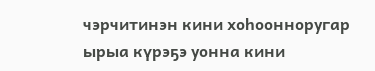чэрчитинэн кини хоһоонноругар ырыа күрэҕэ уонна кини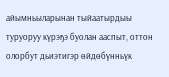айымньыларынан тыйаатырдыы туруоруу күрэҕэ буолан ааспыт, оттон олорбут дьиэтигэр өйдөбүнньүк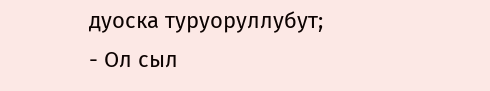дуоска туруоруллубут;
- Ол сыл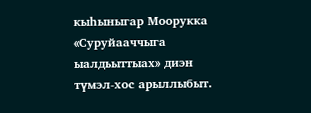кыһыныгар Моорукка «Суруйааччыга ыалдьыттыах» диэн түмэл-хос арыллыбыт.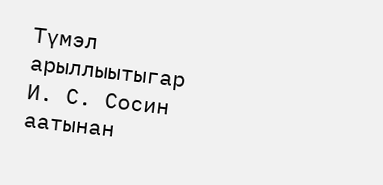Түмэл арыллыытыгар И. С. Сосин аатынан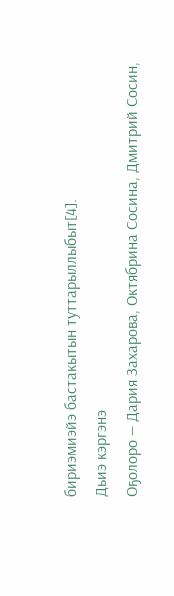бириэмиэйэ бастакытын туттарыллыбыт[4].
Дьиэ кэргэнэ
Оҕолоро — Дария Захарова, Октябрина Сосина, Дмитрий Сосин,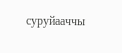суруйааччы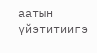аатын үйэтитиигэ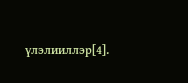үлэлииллэр[4].